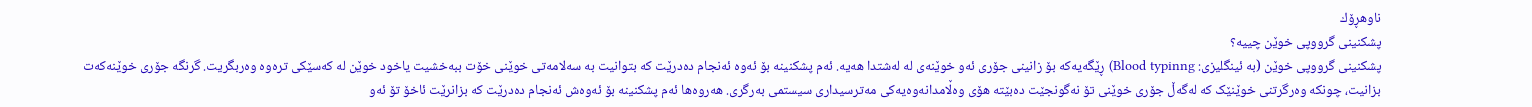ناوهڕۆك
پشکنینی گرووپی خوێن چییە؟
پشکنینی گرووپی خوێن (بە ئینگلیزی: Blood typinng) ڕێگەیەکە بۆ زانینی جۆری ئەو خوێنەی لە لەشتدا هەیە. ئەم پشکنینە بۆ ئەوە ئەنجام دەدرێت کە بتوانیت بە سەلامەتی خوێنی خۆت ببەخشیت یاخود خوێن لە کەسێکی ترەوە وەربگریت. گرنگە جۆری خوێنەکەت بزانیت، چونکە وەرگرتنی خوێنێک کە لەگەڵ جۆری خوێنی تۆ نەگونجێت دەبێتە هۆی وەڵامدانەوەیەکی مەترسیداری سیستمی بەرگری. هەروەها ئەم پشکنینە بۆ ئەوەش ئەنجام دەدرێت کە بزانرێت ئاخۆ تۆ ئەو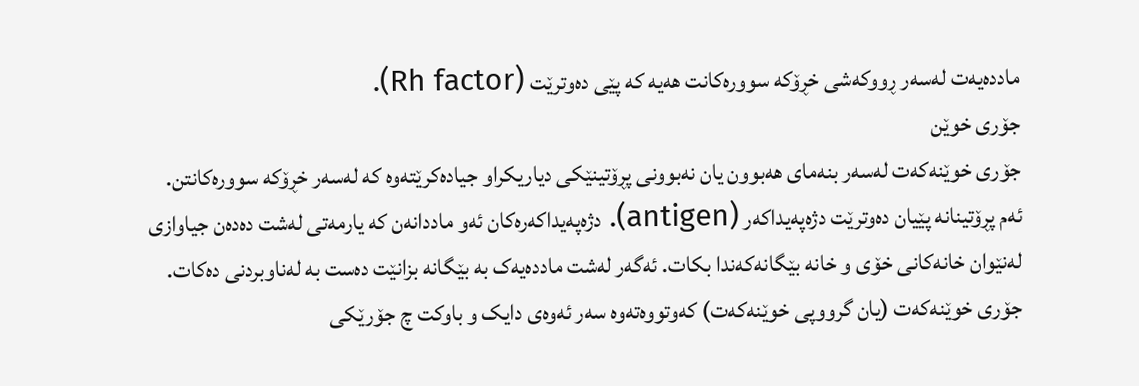ماددەیەت لەسەر ڕووکەشی خڕۆکە سوورەکانت هەیە کە پێی دەوترێت (Rh factor).
جۆری خوێن
جۆری خوێنەکەت لەسەر بنەمای هەبوون یان نەبوونی پڕۆتینێکی دیاریکراو جیادەکرێتەوە کە لەسەر خڕۆکە سوورەکانتن. ئەم پڕۆتینانە پێیان دەوترێت دژەپەیداکەر (antigen). دژەپەیداکەرەکان ئەو ماددانەن کە یارمەتی لەشت دەدەن جیاوازی لەنێوان خانەکانی خۆی و خانە بێگانەکەندا بکات. ئەگەر لەشت ماددەیەک بە بێگانە بزانێت دەست بە لەناوبردنی دەکات. جۆری خوێنەکەت (یان گرووپی خوێنەکەت) کەوتووەتەوە سەر ئەوەی دایک و باوکت چ جۆرێکی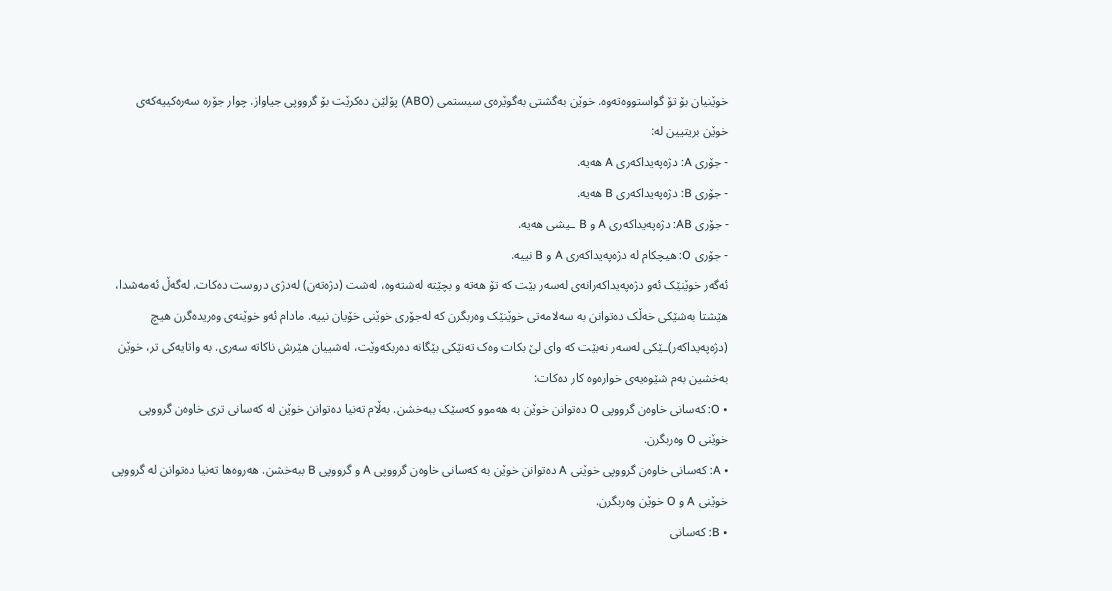خوێنیان بۆ تۆ گواستووەتەوە. خوێن بەگشتی بەگوێرەی سیستمی (ABO) پۆلێن دەکرێت بۆ گرووپی جیاواز. چوار جۆرە سەرەکییەکەی خوێن بریتیین لە:
- جۆری A: دژەپەیداکەری A هەیە.
- جۆری B: دژەپەیداکەری B هەیە.
- جۆری AB: دژەپەیداکەری A و B ـیشی هەیە.
- جۆری O: هیچکام لە دژەپەیداکەری A و B نییە.
ئەگەر خوێنێک ئەو دژەپەیداکەرانەی لەسەر بێت کە تۆ هەتە و بچێتە لەشتەوە، لەشت (دژەتەن) لەدژی دروست دەکات. لەگەڵ ئەمەشدا، هێشتا بەشێکی خەڵک دەتوانن بە سەلامەتی خوێنێک وەربگرن کە لەجۆری خوێنی خۆیان نییە. مادام ئەو خوێنەی وەریدەگرن هیچ (دژەپەیداکەر)ـێکی لەسەر نەبێت کە وای لێ بکات وەک تەنێکی بێگانە دەربکەوێت، لەشییان هێرش ناکاتە سەری. بە واتایەکی تر، خوێن بەخشین بەم شێوەیەی خوارەوە کار دەکات:
• O: کەسانی خاوەن گرووپی O دەتوانن خوێن بە هەموو کەسێک ببەخشن. بەڵام تەنیا دەتوانن خوێن لە کەسانی تری خاوەن گرووپی خوێنی O وەربگرن.
• A: کەسانی خاوەن گرووپی خوێنی A دەتوانن خوێن بە کەسانی خاوەن گرووپی A و گرووپی B ببەخشن. هەروەها تەنیا دەتوانن لە گرووپی خوێنی A و O خوێن وەربگرن.
• B: کەسانی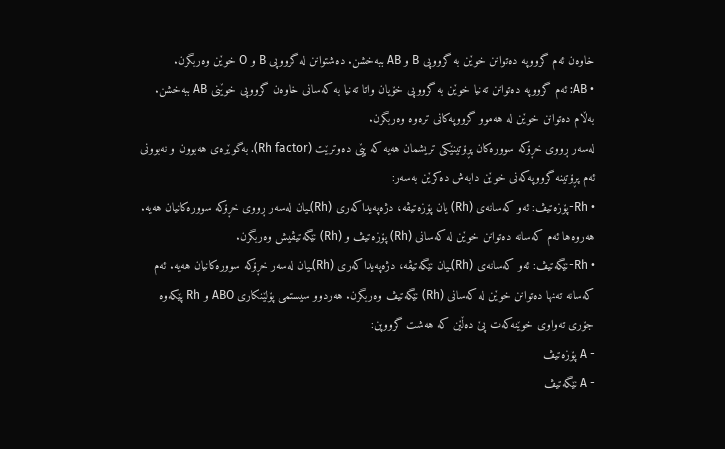خاوەن ئەم گرووپە دەتوانن خوێن بە گرووپی B و AB ببەخشن. دەشتوانن لە گرووپی B و O خوێن وەربگرن.
• AB: ئەم گرووپە دەتوانن تەنیا خوێن بە گرووپی خۆیان واتا تەنیا بە کەسانی خاوەن گرووپی خوێنی AB ببەخشن. بەڵام دەتوانن خوێن لە هەموو گرووپەکانی ترەوە وەربگرن.
لەسەر ڕووی خڕۆکە سوورەکان پڕۆتینێکی تریشمان هەیە کە پێی دەوترێت (Rh factor). بەگوێرەی هەبوون و نەبوونی ئەم پڕۆتینە گرووپەکەنی خوێن دابەش دەکرێن بەسەر:
• Rh-پۆزەتیڤ: ئەو کەسانەی (Rh) یان پۆزەتیڤە، دژەپەیداکەری (Rh)ـیان لەسەر ڕووی خڕۆکە سوورەکانیان هەیە. هەروەها ئەم کەسانە دەتوانن خوێن لە کەسانی (Rh) پۆزەتیڤ و (Rh) نێگەتیڤیش وەربگرن.
• Rh-نێگەتیڤ: ئەو کەسانەی (Rh)ـیان نێگەتیڤە، دژەپەیداکەری (Rh)ـیان لەسەر خڕۆکە سوورەکانیان هەیە. ئەم کەسانە تەنها دەتوانن خوێن لە کەسانی (Rh) نێگەتیڤ وەربگرن. هەردوو سیستمی پۆلێنکاری ABO و Rh پێکەوە جۆری تەواوی خوێنەکەت پێ دەڵێن کە هەشت گرووپن:
- A پۆزەتیڤ
- A نێگەتیڤ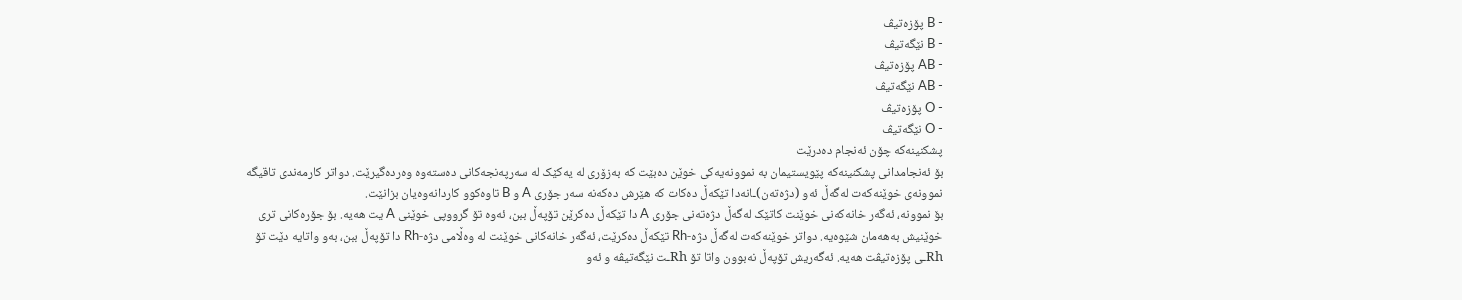- B پۆزەتیڤ
- B نێگەتیڤ
- AB پۆزەتیڤ
- AB نێگەتیڤ
- O پۆزەتیڤ
- O نێگەتیڤ
پشکنینەکە چۆن ئەنجام دەدرێت
بۆ ئەنجامدانی پشکنینەکە پێویستیمان بە نموونەیەکی خوێن دەبێت کە بەزۆری لە یەکێک لە سەرپەنجەکانی دەستەوە وەردەگیرێت. دواتر کارمەندی تاقیگە نموونەی خوێنەکەت لەگەڵ ئەو (دژەتەن)ـانەدا تێکەڵ دەکات کە هێرش دەکەنە سەر جۆری A و B تاوەکوو کاردانەوەیان بزانێت.
بۆ نموونە، ئەگەر خانەکەنی خوێنت کاتێک لەگەڵ دژەتەنی جۆری A دا تێکەڵ دەکرێن تۆپەڵ ببن، ئەوە تۆ گرووپی خوێنی A یت هەیە. بۆ جۆرەکانی تری خوێنیش بەهەمان شێوەیە. دواتر خوێنەکەت لەگەڵ دژە-Rh تێکەڵ دەکرێت، ئەگەر خانەکانی خوێنت لە وەڵامی دژە-Rh دا تۆپەڵ ببن، بەو واتایە دێت تۆ Rhـی پۆزەتیڤت هەیە. ئەگەریش تۆپەڵ نەبوون واتا تۆ Rhـت نێگەتیڤە و ئەو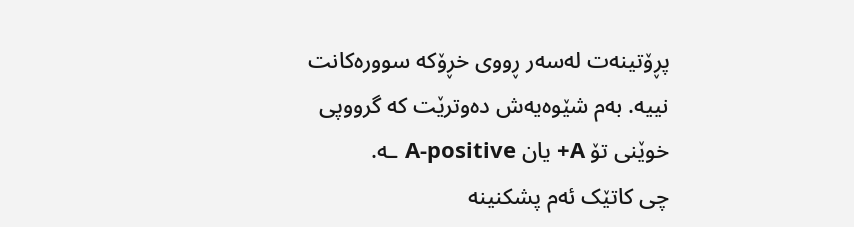پڕۆتینەت لەسەر ڕووی خڕۆکە سوورەکانت نییە. بەم شێوەیەش دەوترێت کە گرووپی خوێنی تۆ A+ یان A-positive ـه.
چی کاتێک ئەم پشکنینە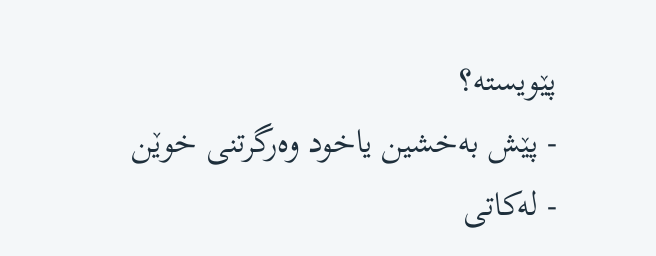پێویستە؟
- پێش بەخشین یاخود وەرگرتنی خوێن
- لەکاتی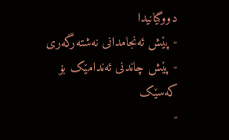دووگیانیدا
- پێش ئەنجامدانی نەشتەرگەری
- پێش چاندنی ئەندامێک بۆ کەسێک
-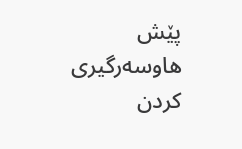پێش هاوسەرگیری کردن